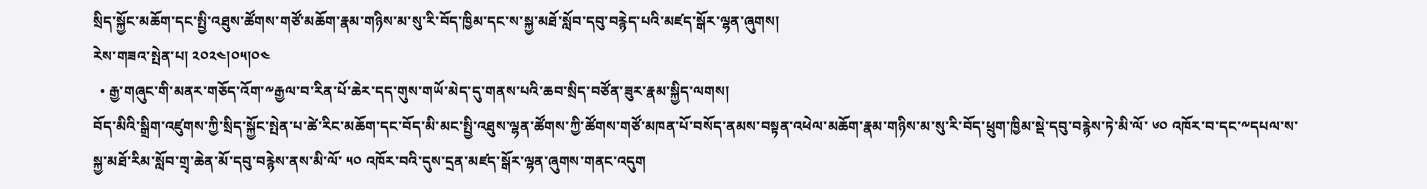སྲིད་སྐྱོང་མཆོག་དང་སྤྱི་འཐུས་ཚོགས་གཙོ་མཆོག་རྣམ་གཉིས་མ་སུ་རི་བོད་ཁྱིམ་དང་ས་སྐྱ་མཐོ་སློབ་དབུ་བརྙེད་པའི་མཛད་སྒོར་ལྷན་ཞུགས།
རེས་གཟའ་སྤེན་པ། ༢༠༢༤།༠༥།༠༤
  • རྒྱ་གཞུང་གི་མནར་གཅོད་འོག་༸རྒྱལ་བ་རིན་པོ་ཆེར་དད་གུས་གཡོ་མེད་དུ་གནས་པའི་ཆབ་སྲིད་བཙོན་ཟུར་རྣམ་སྐྱིད་ལགས།
བོད་མིའི་སྒྲིག་འཛུགས་ཀྱི་སྲིད་སྐྱོང་སྤེན་པ་ཚེ་རིང་མཆོག་དང་བོད་མི་མང་སྤྱི་འཐུས་ལྷན་ཚོགས་ཀྱི་ཚོགས་གཙོ་མཁན་པོ་བསོད་ནམས་བསྟན་འཕེལ་མཆོག་རྣམ་གཉིས་མ་སུ་རི་བོད་ཕྲུག་ཁྱིམ་སྡེ་དབུ་བརྙེས་ཏེ་མི་ལོ་ ༦༠ འཁོར་བ་དང་༸དཔལ་ས་སྐྱ་མཐོ་རིམ་སློབ་གྲྭ་ཆེན་མོ་དབུ་བརྙེས་ནས་མི་ལོ་ ༥༠ འཁོར་བའི་དུས་དྲན་མཛད་སྒོར་ལྷན་ཞུགས་གནང་འདུག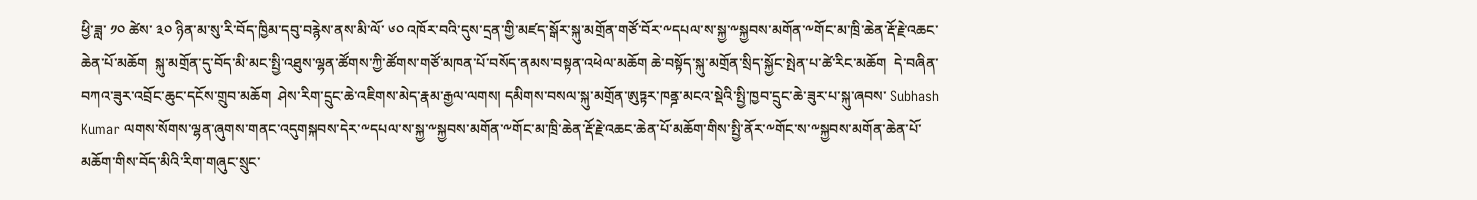ཕྱི་ཟླ་ ༡༠ ཚེས་ ༣༠ ཉིན་མ་སུ་རི་བོད་ཁྱིམ་དབུ་བརྙེས་ནས་མི་ལོ་ ༦༠ འཁོར་བའི་དུས་དྲན་གྱི་མཛད་སྒོར་སྐུ་མགྲོན་གཙོ་བོར་༸དཔལ་ས་སྐྱ་༸སྐྱབས་མགོན་༸གོང་མ་ཁྲི་ཆེན་རྡོ་རྗེ་འཆང་ཆེན་པོ་མཆོག  སྐུ་མགྲོན་དུ་བོད་མི་མང་སྤྱི་འཐུས་ལྷན་ཚོགས་ཀྱི་ཚོགས་གཙོ་མཁན་པོ་བསོད་ནམས་བསྟན་འཕེལ་མཆོག ཆེ་བསྟོད་སྐུ་མགྲོན་སྲིད་སྐྱོང་སྤེན་པ་ཚེ་རིང་མཆོག  དེ་བཞིན་བཀའ་ཟུར་འབྲོང་ཆུང་དངོས་གྲུབ་མཆོག  ཤེས་རིག་དྲུང་ཆེ་འཇིགས་མེད་རྣམ་རྒྱལ་ལགས། དམིགས་བསལ་སྐུ་མགྲོན་ཨུཏྟར་ཁནྜ་མངའ་སྡེའི་སྤྱི་ཁྱབ་དྲུང་ཆེ་ཟུར་པ་སྐུ་ཞབས་ Subhash Kumar ལགས་སོགས་ལྷན་ཞུགས་གནང་འདུགསྐབས་དེར་༸དཔལ་ས་སྐྱ་༸སྐྱབས་མགོན་༸གོང་མ་ཁྲི་ཆེན་རྡོ་རྗེ་འཆང་ཆེན་པོ་མཆོག་གིས་སྤྱི་ནོར་༸གོང་ས་༸སྐྱབས་མགོན་ཆེན་པོ་མཆོག་གིས་བོད་མིའི་རིག་གཞུང་སྲུང་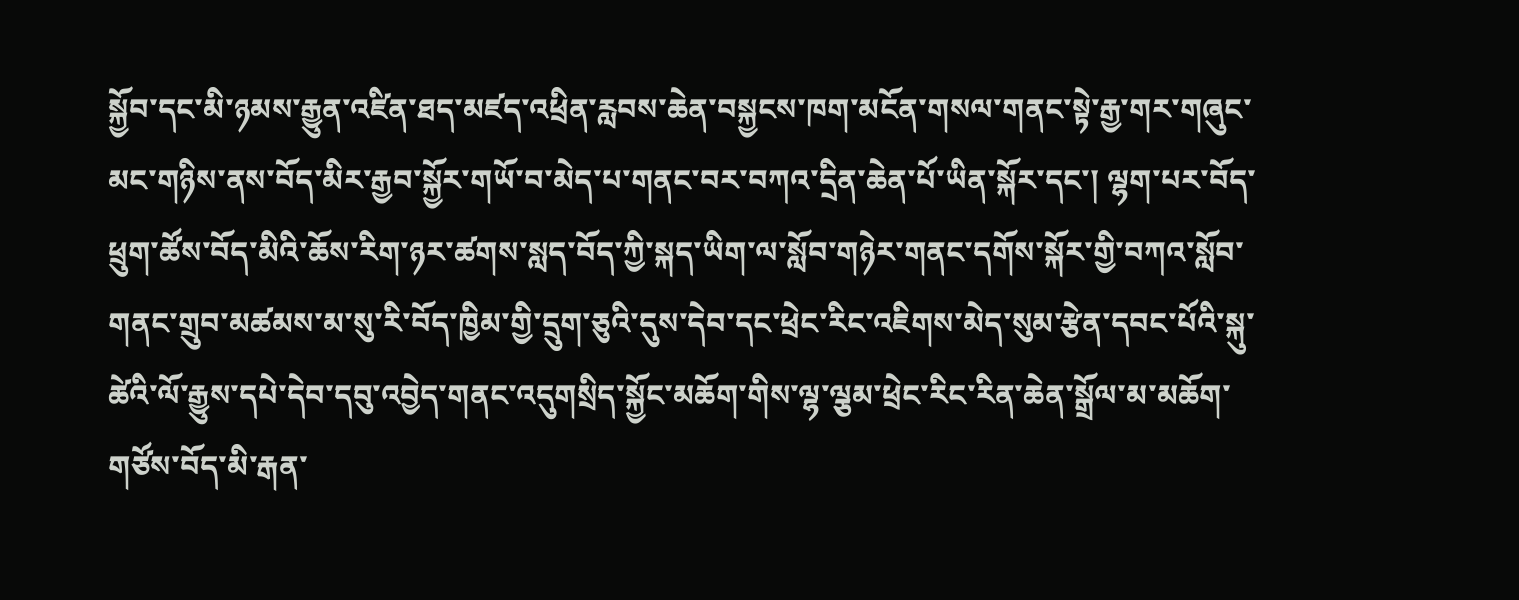སྐྱོབ་དང་མི་ཉམས་རྒྱུན་འཛིན་ཐད་མཛད་འཕྲིན་རླབས་ཆེན་བསྐྱངས་ཁག་མངོན་གསལ་གནང་སྟེ་རྒྱ་གར་གཞུང་མང་གཉིས་ནས་བོད་མིར་རྒྱབ་སྐྱོར་གཡོ་བ་མེད་པ་གནང་བར་བཀའ་དྲིན་ཆེན་པོ་ཡིན་སྐོར་དང་། ལྷག་པར་བོད་ཕྲུག་ཚོས་བོད་མིའི་ཆོས་རིག་ཉར་ཚགས་སླད་བོད་ཀྱི་སྐད་ཡིག་ལ་སློབ་གཉེར་གནང་དགོས་སྐོར་གྱི་བཀའ་སློབ་གནང་གྲུབ་མཚམས་མ་སུ་རི་བོད་ཁྱིམ་གྱི་དྲུག་ཅུའི་དུས་དེབ་དང་ཕྲེང་རིང་འཇིགས་མེད་སུམ་རྩེན་དབང་པོའི་སྐུ་ཚེའི་ལོ་རྒྱུས་དཔེ་དེབ་དབུ་འབྱེད་གནང་འདུགསྲིད་སྐྱོང་མཆོག་གིས་ལྷ་ལྕམ་ཕྲེང་རིང་རིན་ཆེན་སྒྲོལ་མ་མཆོག་གཙོས་བོད་མི་རྒན་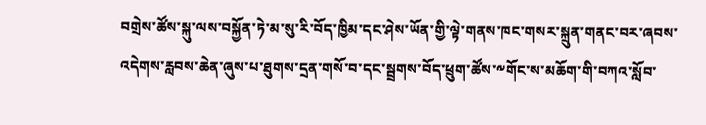བགྲེས་ཚོས་སྐུ་ལས་བསྐྱོན་ཏེ་མ་སུ་རི་བོད་ཁྱིམ་དང་ཤེས་ཡོན་གྱི་ལྟེ་གནས་ཁང་གསར་སྐྲུན་གནང་བར་ཞབས་འདེགས་རླབས་ཆེན་ཞུས་པ་ཐུགས་དྲན་གསོ་བ་དང་སྦྲགས་བོད་ཕྲུག་ཚོས་༸གོང་ས་མཆོག་གི་བཀའ་སློབ་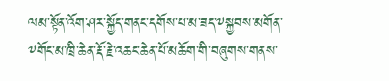ལམ་སྟོན་འོག་ཤར་སྐྱོད་གནང་དགོས་པ་མ་ཟད་༸སྐྱབས་མགོན་༸གོང་མ་ཁྲི་ཆེན་རྡོ་རྗེ་འཆང་ཆེན་པོ་མཆོག་གི་བཞུགས་གནས་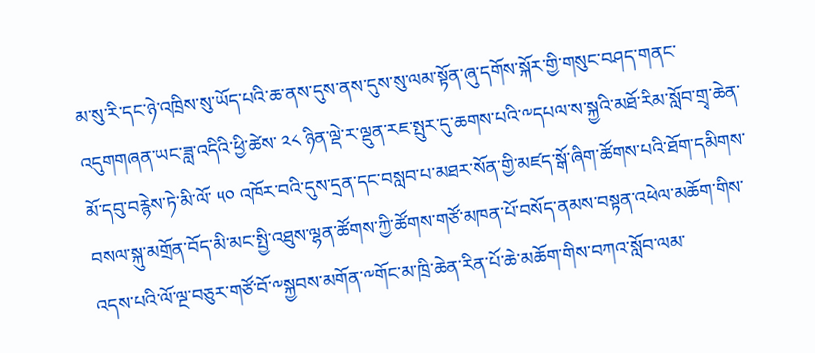མ་སུ་རི་དང་ཉེ་འཁྲིས་སུ་ཡོད་པའི་ཆ་ནས་དུས་ནས་དུས་སུ་ལམ་སྟོན་ཞུ་དགོས་སྐོར་གྱི་གསུང་བཤད་གནང་འདུགགཞན་ཡང་ཟླ་འདིའི་ཕྱི་ཚེས་ ༢༨ ཉིན་ལྡེ་ར་ལྡུན་རཇ་སྤུར་དུ་ཆགས་པའི་༸དཔལ་ས་སྐྱའི་མཐོ་རིམ་སློབ་གྲྭ་ཆེན་མོ་དབུ་བརྙེས་ཏེ་མི་ལོ་ ༥༠ འཁོར་བའི་དུས་དྲན་དང་བསླབ་པ་མཐར་སོན་གྱི་མཛད་སྒོ་ཞིག་ཚོགས་པའི་ཐོག་དམིགས་བསལ་སྐུ་མགྲོན་བོད་མི་མང་སྤྱི་འཐུས་ལྷན་ཚོགས་ཀྱི་ཚོགས་གཙོ་མཁན་པོ་བསོད་ནམས་བསྟན་འཕེལ་མཆོག་གིས་འདས་པའི་ལོ་ལྔ་བཅུར་གཙོ་བོ་༸སྐྱབས་མགོན་༸གོང་མ་ཁྲི་ཆེན་རིན་པོ་ཆེ་མཆོག་གིས་བཀའ་སློབ་ལམ་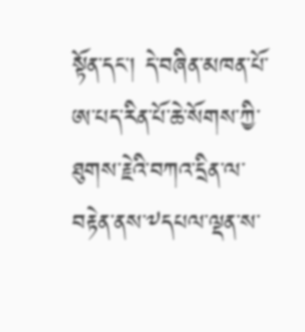སྟོན་དང་། དེ་བཞིན་མཁན་པོ་ཨ་པད་རིན་པོ་ཆེ་སོགས་ཀྱི་ཐུགས་རྗེའི་བཀའ་དྲིན་ལ་བརྟེན་ནས་༸དཔལ་ལྡན་ས་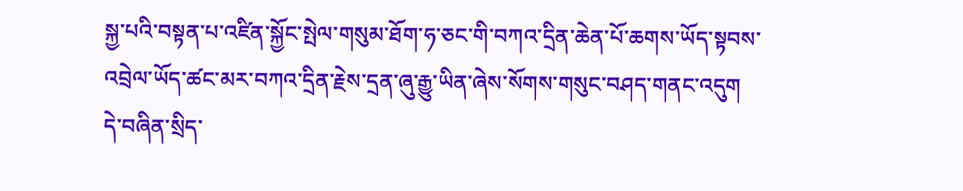སྐྱ་པའི་བསྟན་པ་འཛིན་སྐྱོང་སྤེལ་གསུམ་ཐོག་ཧ་ཅང་གི་བཀའ་དྲིན་ཆེན་པོ་ཆགས་ཡོད་སྟབས་འབྲེལ་ཡོད་ཚང་མར་བཀའ་དྲིན་རྗེས་དྲན་ཞུ་རྒྱུ་ཡིན་ཞེས་སོགས་གསུང་བཤད་གནང་འདུག
དེ་བཞིན་སྲིད་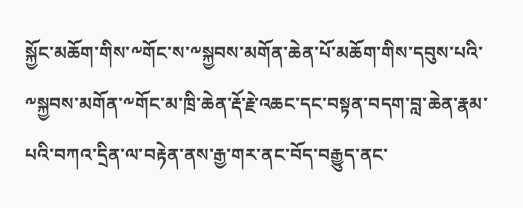སྐྱོང་མཆོག་གིས་༸གོང་ས་༸སྐྱབས་མགོན་ཆེན་པོ་མཆོག་གིས་དབུས་པའི་༸སྐྱབས་མགོན་༸གོང་མ་ཁྲི་ཆེན་རྡོ་རྗེ་འཆང་དང་བསྟན་བདག་བླ་ཆེན་རྣམ་པའི་བཀའ་དྲིན་ལ་བརྟེན་ནས་རྒྱ་གར་ནང་བོད་བརྒྱུད་ནང་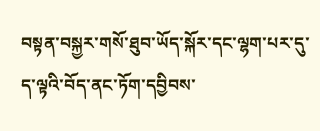བསྟན་བསྐྱར་གསོ་ཐུབ་ཡོད་སྐོར་དང་ལྷག་པར་དུ་ད་ལྟའི་བོད་ནང་ཏོག་དབྱིབས་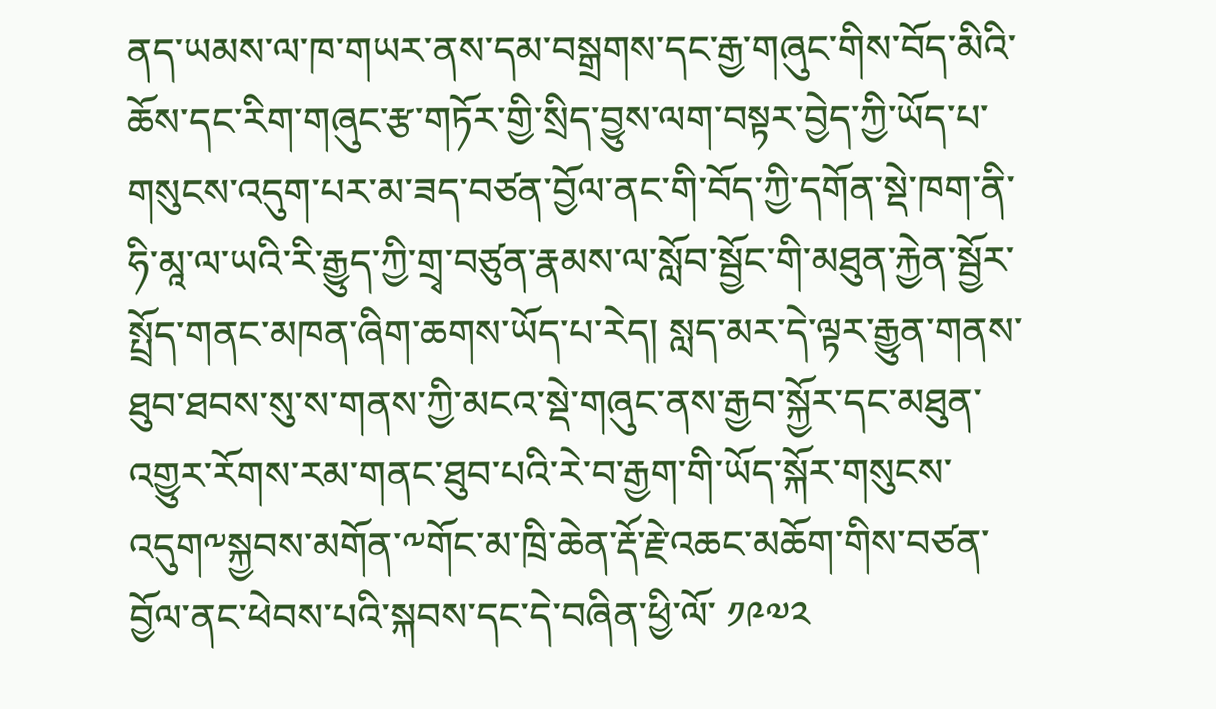ནད་ཡམས་ལ་ཁ་གཡར་ནས་དམ་བསྒྲགས་དང་རྒྱ་གཞུང་གིས་བོད་མིའི་ཆོས་དང་རིག་གཞུང་རྩ་གཏོར་གྱི་སྲིད་བྱུས་ལག་བསྟར་བྱེད་ཀྱི་ཡོད་པ་གསུངས་འདུག་པར་མ་ཟད་བཙན་བྱོལ་ནང་གི་བོད་ཀྱི་དགོན་སྡེ་ཁག་ནི་ཧི་མཱ་ལ་ཡའི་རི་རྒྱུད་ཀྱི་གྲྭ་བཙུན་རྣམས་ལ་སློབ་སྦྱོང་གི་མཐུན་རྐྱེན་སྦྱོར་སྤྲོད་གནང་མཁན་ཞིག་ཆགས་ཡོད་པ་རེད། སླད་མར་དེ་ལྟར་རྒྱུན་གནས་ཐུབ་ཐབས་སུ་ས་གནས་ཀྱི་མངའ་སྡེ་གཞུང་ནས་རྒྱབ་སྐྱོར་དང་མཐུན་འགྱུར་རོགས་རམ་གནང་ཐུབ་པའི་རེ་བ་རྒྱག་གི་ཡོད་སྐོར་གསུངས་འདུག༸སྐྱབས་མགོན་༸གོང་མ་ཁྲི་ཆེན་རྡོ་རྗེ་འཆང་མཆོག་གིས་བཙན་བྱོལ་ནང་ཕེབས་པའི་སྐབས་དང་དེ་བཞིན་ཕྱི་ལོ་ ༡༩༧༢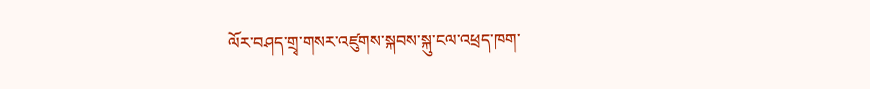ལོར་བཤད་གྲྭ་གསར་འཛུགས་སྐབས་སྐུ་ངལ་འཕྲད་ཁག་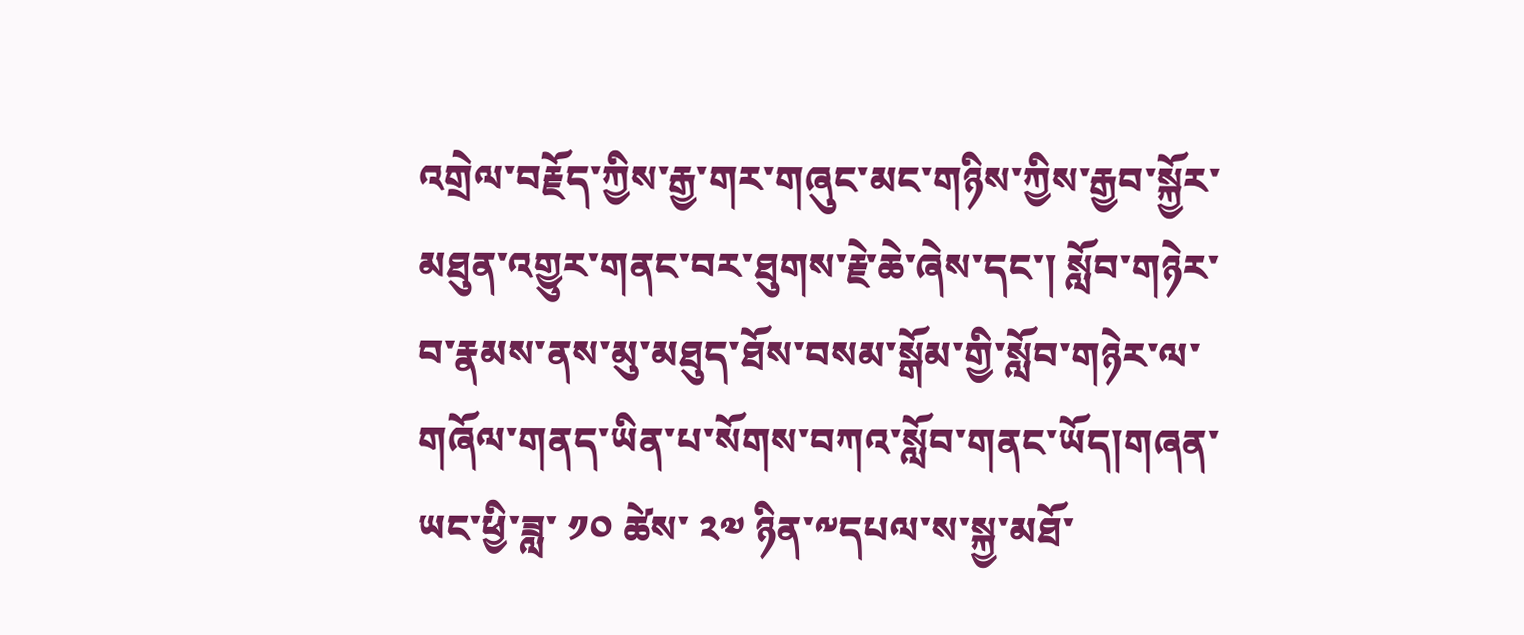འགྲེལ་བརྗོད་ཀྱིས་རྒྱ་གར་གཞུང་མང་གཉིས་ཀྱིས་རྒྱབ་སྐྱོར་མཐུན་འགྱུར་གནང་བར་ཐུགས་རྗེ་ཆེ་ཞེས་དང་། སློབ་གཉེར་བ་རྣམས་ནས་མུ་མཐུད་ཐོས་བསམ་སྒོམ་གྱི་སློབ་གཉེར་ལ་གཞོལ་གནད་ཡིན་པ་སོགས་བཀའ་སློབ་གནང་ཡོད།གཞན་ཡང་ཕྱི་ཟླ་ ༡༠ ཚེས་ ༢༧ ཉིན་༸དཔལ་ས་སྐྱ་མཐོ་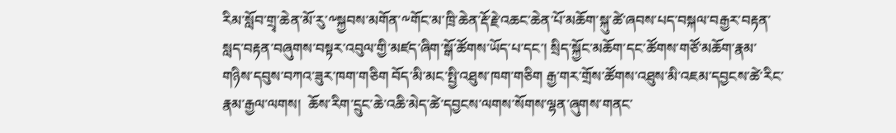རིམ་སློབ་གྲྭ་ཆེན་མོ་རུ་༸སྐྱབས་མགོན་༸གོང་མ་ཁྲི་ཆེན་རྡོ་རྗེ་འཆང་ཆེན་པོ་མཆོག་སྐུ་ཚེ་ཞབས་པད་བསྐལ་བརྒྱར་བརྟན་སླད་བརྟན་བཞུགས་བསྟར་འབུལ་གྱི་མཛད་ཞིག་སྒོ་ཚོགས་ཡོད་པ་དང་། སྲིད་སྐྱོང་མཆོག་དང་ཚོགས་གཙོ་མཆོག་རྣམ་གཉིས་དབུས་བཀའ་ཟུར་ཁག་གཅིག བོད་མི་མང་སྤྱི་འཐུས་ཁག་གཅིག རྒྱ་གར་གྲོས་ཚོགས་འཐུས་མི་འཇམ་དབྱངས་ཚེ་རིང་རྣམ་རྒྱལ་ལགས།  ཆོས་རིག་དྲུང་ཆེ་འཆི་མེད་ཚེ་དབྱངས་ལགས་སོགས་ལྷན་ཞུགས་གནང་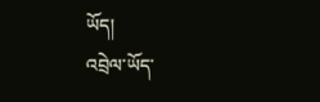ཡོད།
འབྲེལ་ཡོད་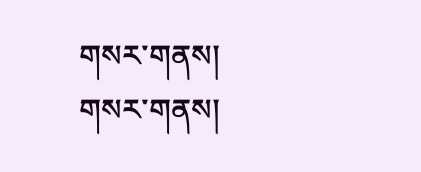གསར་གནས།
གསར་གནས།